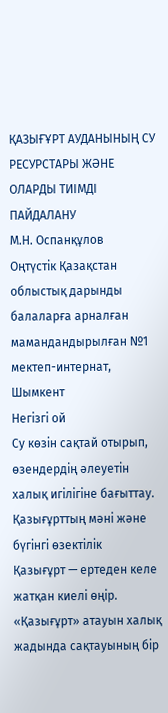ҚАЗЫҒҰРТ АУДАНЫНЫҢ СУ РЕСУРСТАРЫ ЖӘНЕ ОЛАРДЫ ТИІМДІ ПАЙДАЛАНУ
М.Н. Оспанқұлов
Оңтүстік Қазақстан облыстық дарынды балаларға арналған мамандандырылған №1 мектеп-интернат, Шымкент
Негізгі ой
Су көзін сақтай отырып, өзендердің әлеуетін халық игілігіне бағыттау.
Қазығұрттың мәні және бүгінгі өзектілік
Қазығұрт — ертеден келе жатқан киелі өңір. «Қазығұрт» атауын халық жадында сақтауының бір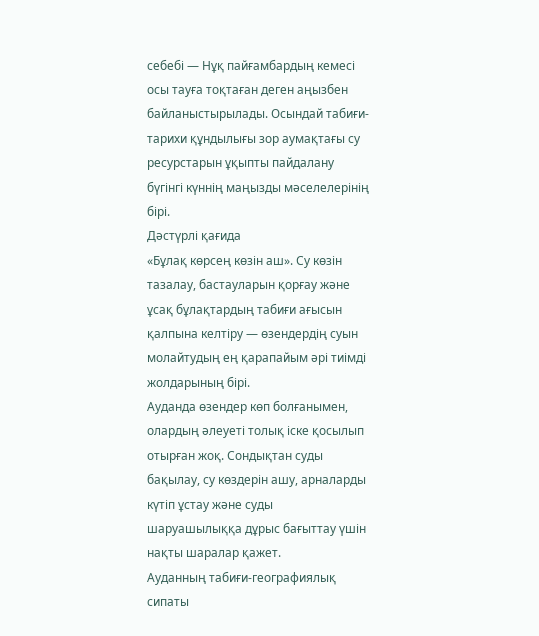себебі — Нұқ пайғамбардың кемесі осы тауға тоқтаған деген аңызбен байланыстырылады. Осындай табиғи-тарихи құндылығы зор аумақтағы су ресурстарын ұқыпты пайдалану бүгінгі күннің маңызды мәселелерінің бірі.
Дәстүрлі қағида
«Бұлақ көрсең көзін аш». Су көзін тазалау, бастауларын қорғау және ұсақ бұлақтардың табиғи ағысын қалпына келтіру — өзендердің суын молайтудың ең қарапайым әрі тиімді жолдарының бірі.
Ауданда өзендер көп болғанымен, олардың әлеуеті толық іске қосылып отырған жоқ. Сондықтан суды бақылау, су көздерін ашу, арналарды күтіп ұстау және суды шаруашылыққа дұрыс бағыттау үшін нақты шаралар қажет.
Ауданның табиғи-географиялық сипаты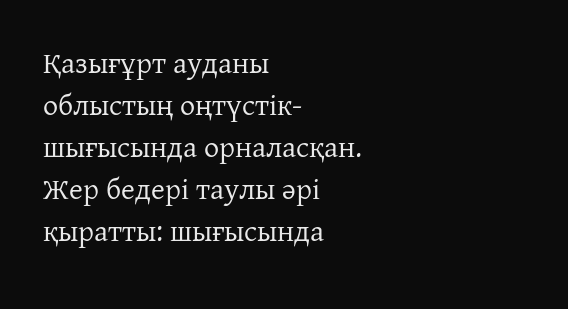Қазығұрт ауданы облыстың оңтүстік-шығысында орналасқан. Жер бедері таулы әрі қыратты: шығысында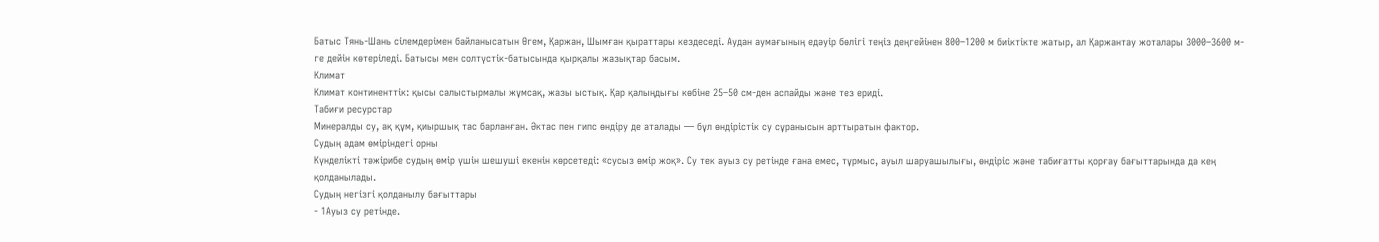Батыс Тянь-Шань сілемдерімен байланысатын Өгем, Қаржан, Шымған қыраттары кездеседі. Аудан аумағының едәуір бөлігі теңіз деңгейінен 800–1200 м биіктікте жатыр, ал Қаржантау жоталары 3000–3600 м-ге дейін көтеріледі. Батысы мен солтүстік-батысында қырқалы жазықтар басым.
Климат
Климат континенттік: қысы салыстырмалы жұмсақ, жазы ыстық. Қар қалыңдығы көбіне 25–50 см-ден аспайды және тез ериді.
Табиғи ресурстар
Минералды су, ақ құм, қиыршық тас барланған. Әктас пен гипс өндіру де аталады — бұл өндірістік су сұранысын арттыратын фактор.
Судың адам өміріндегі орны
Күнделікті тәжірибе судың өмір үшін шешуші екенін көрсетеді: «сусыз өмір жоқ». Су тек ауыз су ретінде ғана емес, тұрмыс, ауыл шаруашылығы, өндіріс және табиғатты қорғау бағыттарында да кең қолданылады.
Судың негізгі қолданылу бағыттары
- 1Ауыз су ретінде.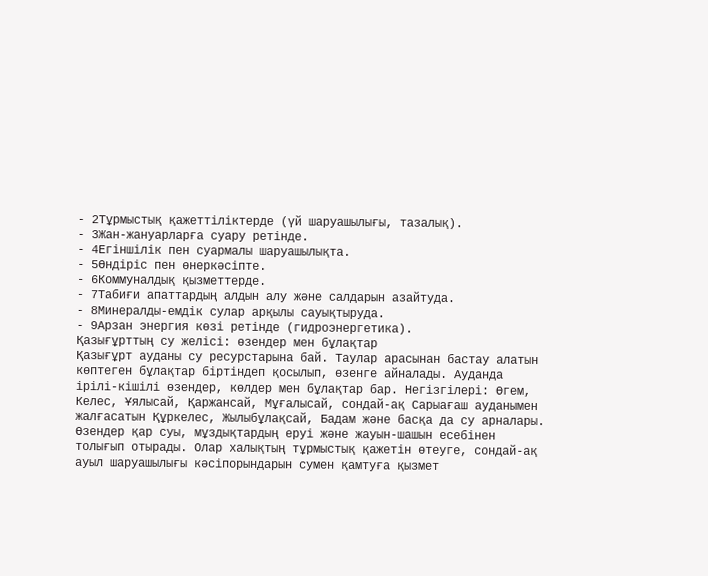- 2Тұрмыстық қажеттіліктерде (үй шаруашылығы, тазалық).
- 3Жан-жануарларға суару ретінде.
- 4Егіншілік пен суармалы шаруашылықта.
- 5Өндіріс пен өнеркәсіпте.
- 6Коммуналдық қызметтерде.
- 7Табиғи апаттардың алдын алу және салдарын азайтуда.
- 8Минералды-емдік сулар арқылы сауықтыруда.
- 9Арзан энергия көзі ретінде (гидроэнергетика).
Қазығұрттың су желісі: өзендер мен бұлақтар
Қазығұрт ауданы су ресурстарына бай. Таулар арасынан бастау алатын көптеген бұлақтар біртіндеп қосылып, өзенге айналады. Ауданда ірілі-кішілі өзендер, көлдер мен бұлақтар бар. Негізгілері: Өгем, Келес, Ұялысай, Қаржансай, Мұғалысай, сондай-ақ Сарыағаш ауданымен жалғасатын Құркелес, Жылыбұлақсай, Бадам және басқа да су арналары.
Өзендер қар суы, мұздықтардың еруі және жауын-шашын есебінен толығып отырады. Олар халықтың тұрмыстық қажетін өтеуге, сондай-ақ ауыл шаруашылығы кәсіпорындарын сумен қамтуға қызмет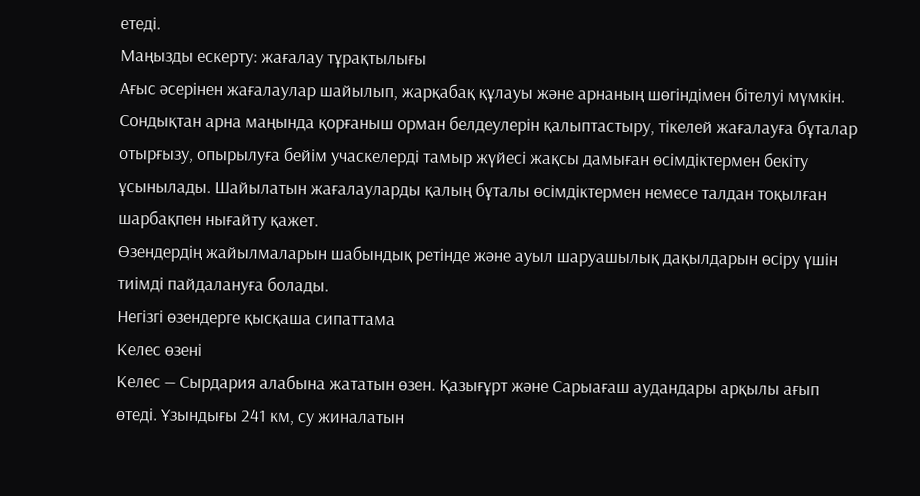етеді.
Маңызды ескерту: жағалау тұрақтылығы
Ағыс әсерінен жағалаулар шайылып, жарқабақ құлауы және арнаның шөгіндімен бітелуі мүмкін. Сондықтан арна маңында қорғаныш орман белдеулерін қалыптастыру, тікелей жағалауға бұталар отырғызу, опырылуға бейім учаскелерді тамыр жүйесі жақсы дамыған өсімдіктермен бекіту ұсынылады. Шайылатын жағалауларды қалың бұталы өсімдіктермен немесе талдан тоқылған шарбақпен нығайту қажет.
Өзендердің жайылмаларын шабындық ретінде және ауыл шаруашылық дақылдарын өсіру үшін тиімді пайдалануға болады.
Негізгі өзендерге қысқаша сипаттама
Келес өзені
Келес — Сырдария алабына жататын өзен. Қазығұрт және Сарыағаш аудандары арқылы ағып өтеді. Ұзындығы 241 км, су жиналатын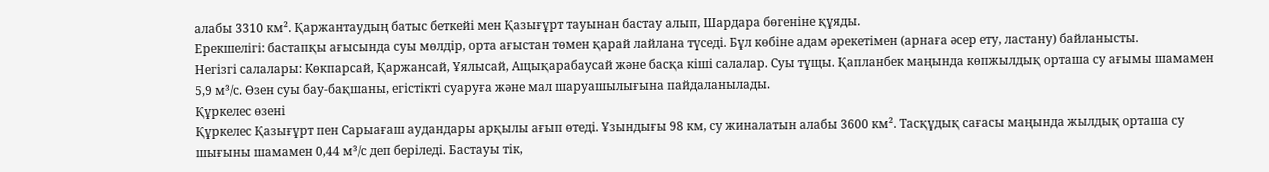алабы 3310 км². Қаржантаудың батыс беткейі мен Қазығұрт тауынан бастау алып, Шардара бөгеніне құяды.
Ерекшелігі: бастапқы ағысында суы мөлдір, орта ағыстан төмен қарай лайлана түседі. Бұл көбіне адам әрекетімен (арнаға әсер ету, ластану) байланысты.
Негізгі салалары: Көкпарсай, Қаржансай, Ұялысай, Ащықарабаусай және басқа кіші салалар. Суы тұщы. Қапланбек маңында көпжылдық орташа су ағымы шамамен 5,9 м³/с. Өзен суы бау-бақшаны, егістікті суаруға және мал шаруашылығына пайдаланылады.
Құркелес өзені
Құркелес Қазығұрт пен Сарыағаш аудандары арқылы ағып өтеді. Ұзындығы 98 км, су жиналатын алабы 3600 км². Тасқұдық сағасы маңында жылдық орташа су шығыны шамамен 0,44 м³/с деп беріледі. Бастауы тік,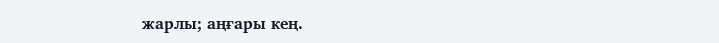жарлы; аңғары кең.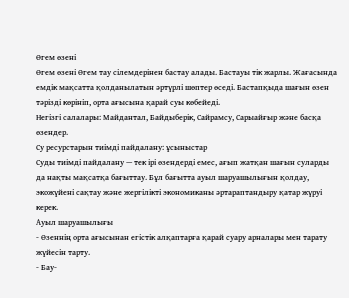Өгем өзені
Өгем өзені Өгем тау сілемдерінен бастау алады. Бастауы тік жарлы. Жағасында емдік мақсатта қолданылатын әртүрлі шөптер өседі. Бастапқыда шағын өзен тәрізді көрініп, орта ағысына қарай суы көбейеді.
Негізгі салалары: Майдантал, Байдыберік, Сайрамсу, Сарыайғыр және басқа өзендер.
Су ресурстарын тиімді пайдалану: ұсыныстар
Суды тиімді пайдалану — тек ірі өзендерді емес, ағып жатқан шағын суларды да нақты мақсатқа бағыттау. Бұл бағытта ауыл шаруашылығын қолдау, экожүйені сақтау және жергілікті экономиканы әртараптандыру қатар жүруі керек.
Ауыл шаруашылығы
- Өзеннің орта ағысынан егістік алқаптарға қарай суару арналары мен тарату жүйесін тарту.
- Бау-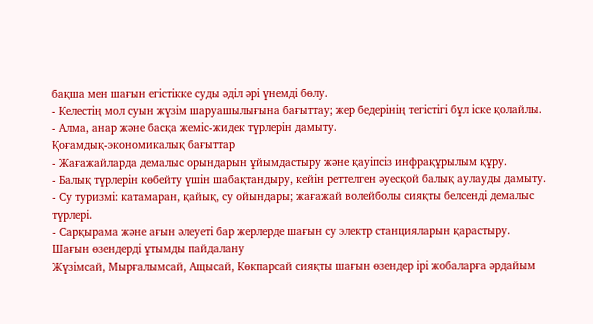бақша мен шағын егістікке суды әділ әрі үнемді бөлу.
- Келестің мол суын жүзім шаруашылығына бағыттау; жер бедерінің тегістігі бұл іске қолайлы.
- Алма, анар және басқа жеміс-жидек түрлерін дамыту.
Қоғамдық-экономикалық бағыттар
- Жағажайларда демалыс орындарын ұйымдастыру және қауіпсіз инфрақұрылым құру.
- Балық түрлерін көбейту үшін шабақтандыру, кейін реттелген әуесқой балық аулауды дамыту.
- Су туризмі: катамаран, қайық, су ойындары; жағажай волейболы сияқты белсенді демалыс түрлері.
- Сарқырама және ағын әлеуеті бар жерлерде шағын су электр станцияларын қарастыру.
Шағын өзендерді ұтымды пайдалану
Жүзімсай, Мырғалымсай, Ащысай, Көкпарсай сияқты шағын өзендер ірі жобаларға әрдайым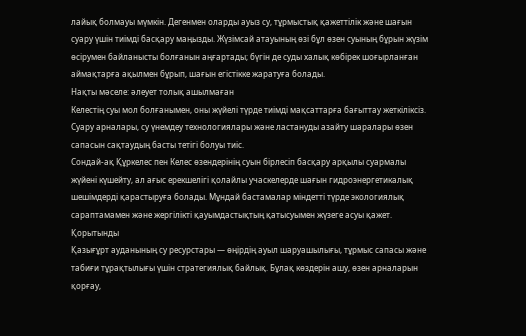лайық болмауы мүмкін. Дегенмен оларды ауыз су, тұрмыстық қажеттілік және шағын суару үшін тиімді басқару маңызды. Жүзімсай атауының өзі бұл өзен суының бұрын жүзім өсірумен байланысты болғанын аңғартады; бүгін де суды халық көбірек шоғырланған аймақтарға ақылмен бұрып, шағын егістікке жаратуға болады.
Нақты мәселе: әлеует толық ашылмаған
Келестің суы мол болғанымен, оны жүйелі түрде тиімді мақсаттарға бағыттау жеткіліксіз. Суару арналары, су үнемдеу технологиялары және ластануды азайту шаралары өзен сапасын сақтаудың басты тетігі болуы тиіс.
Сондай-ақ Құркелес пен Келес өзендерінің суын бірлесіп басқару арқылы суармалы жүйені күшейту, ал ағыс ерекшелігі қолайлы учаскелерде шағын гидроэнергетикалық шешімдерді қарастыруға болады. Мұндай бастамалар міндетті түрде экологиялық сараптамамен және жергілікті қауымдастықтың қатысуымен жүзеге асуы қажет.
Қорытынды
Қазығұрт ауданының су ресурстары — өңірдің ауыл шаруашылығы, тұрмыс сапасы және табиғи тұрақтылығы үшін стратегиялық байлық. Бұлақ көздерін ашу, өзен арналарын қорғау,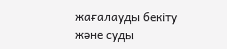жағалауды бекіту және суды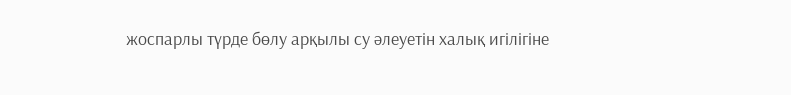жоспарлы түрде бөлу арқылы су әлеуетін халық игілігіне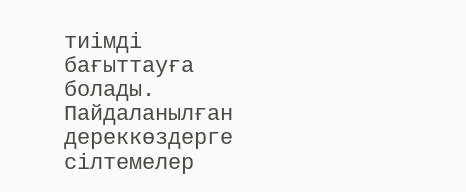тиімді бағыттауға болады.
Пайдаланылған дереккөздерге сілтемелер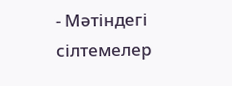- Мәтіндегі сілтемелер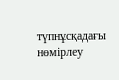түпнұсқадағы нөмірлеу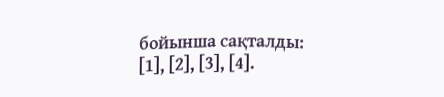бойынша сақталды: [1], [2], [3], [4].